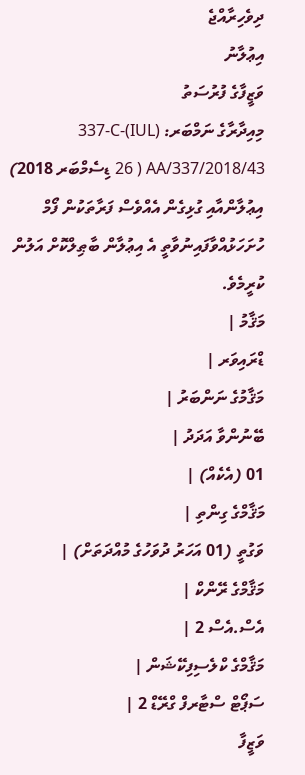ދިވެހިރާއްޖެ
އިޢުލާނު
ވަޒީފާގެ ފުރުސަތު
މިއިދާރާގެ ނަމްބަރ: (IUL)337-C-AA/337/2018/43 ( 26 ޑިސެމްބަރ 2018) އިޢުލާންއާއި ގުޅިގެން އެއްވެސް ފަރާތަކުން ފޯމް ހުށަހަޅުއްވާފައިނުވާތީ އެ އިޢުލާން ބާޠިލްކޮށް އަލުން ކުރީމެވެ.
މަޤާމު |
ޑްރައިވަރ |
މަޤާމުގެ ނަންބަރު |
ބޭނުންވާ އަދަދު |
01 (އެކެއް) |
މަޤާމްގެ ގިންތި |
ވަގުތީ (01 އަހަރު ދުވަހުގެ މުއްދަތަށް) |
މަޤާމްގެ ރޭންކް |
އެސް.އެސް 2 |
މަޤާމްގެ ކްލެސިފިކޭޝަން |
ސަޕޯޓް ސްޓާރފް ގްރޭޑް 2 |
ވަޒީފާ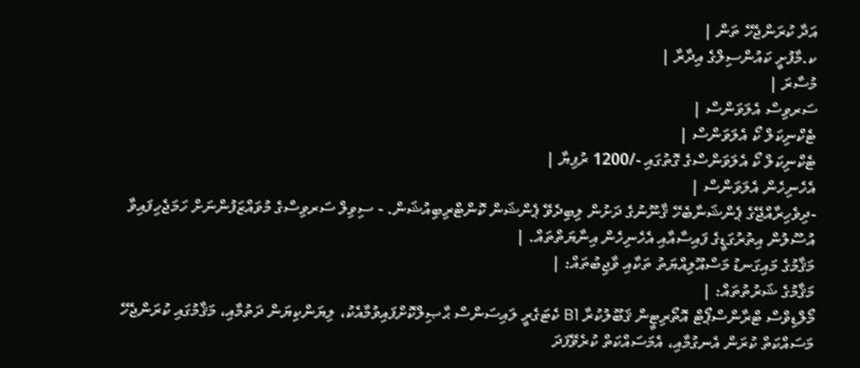އަދާ ކުރަންޖެހޭ ތަން |
ކ.މާފުށީ ކައުންސިލްގެ އިދާރާ |
މުސާރަ |
ސަރވިސް އެލަވަންސް |
ޓެކްނިކަލް ކޯ އެލަވަންސް |
ޓެކްނިކަލް ކޯ އެލަވަންސްގެ ގޮތުގައި -/1200 ރުފިޔާ |
އެހެނިހެން އެލަވަންސް |
-ދިވެހިރާއްޖޭގެ ޕެންޝަނާބެހޭ ޤާނޫނުގެ ދަށުން ލިބިދެވޭ ޕެންޝަން ކޮންޓްރިބިއުޝަން. - ސިވިލް ސަރވިސްގެ މުވައްޒަފުންނަށް ހަމަޖެހިފައިވާ އުސޫލުން އިތުރުގަޑީގެ ފައިސާއާއި އެހެނިހެން އިނާޔަތްތައް. |
މަޤާމުގެ މައިގަނޑު މަސްއޫލިއްޔަތު ތަކާއި ވާޖިބުތައް: |
މަޤާމުގެ ޝަރުތުތައް: |
މޯލްޑިވްސް ޓްރާންސްޕޯޓް އޮތޯރިޓީން ޤަބޫލުކުރާ B1 ކެޓަގެރީ ލައިސަންސް ޙާޞިލްކޮށްފައިވުމާއެކު، ލިޔަންކިޔަން ދަތުމާއި، މަޤާމުގައި ކުރަންޖެހޭ މަސައްކަތް ކުރަން އެނގުމާއި، އެމަސައްކަތް ކުރެވޭފަދަ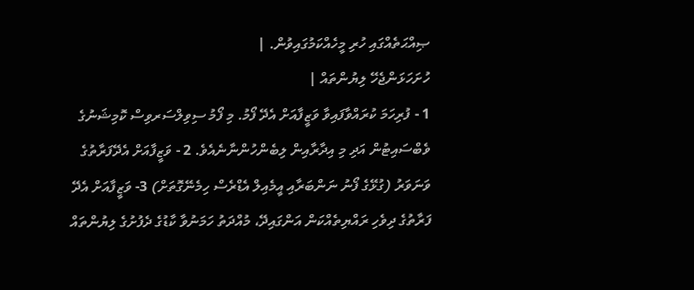ޞިއްޙަތެއްގައި ހުރި މީހެއްކަމުގައިވުން. |
ހުށަހަޅަންޖެހޭ ލިޔުންތައް |
1 - ފުރިހަމަ ކުރައްވާފައިވާ ވަޒީފާއަށް އެދޭ ފޯމު. މި ފޯމު ސިވިލްސަރވިސް ކޮމިޝަނުގެ ވެބްސައިޓުން އަދި މި އިދާރާއިން ލިބެންހުންނާނެއެވެ. 2 - ވަޒީފާއަށް އެދޭފަރާތުގެ ވަނަވަރު (ގުޅޭގެ ފޯނު ނަންބަރާއި އީމެއިލް އެޑްރެސް ހިމެނޭގޮތަށް) 3- ވަޒީފާއަށް އެދޭ ފަރާތުގެ ދިވެހި ރައްޔިތެއްކަން އަންގައިދޭ، މުއްދަތު ހަމަނުވާ ކާޑުގެ ދެފުށުގެ ލިޔުންތައް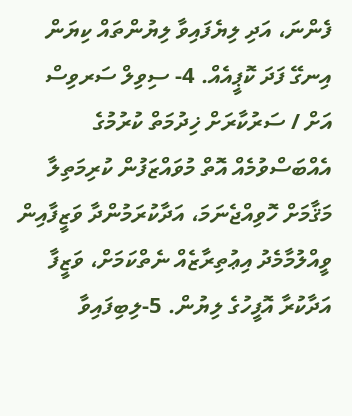ފެންނަ، އަދި ލިޔެފައިވާ ލިޔުންތައް ކިޔަން އިނގޭ ފަދަ ކޮޕީއެއް. 4- ސިވިލް ސަރވިސް އަށް / ސަރުކާރަށް ޚިދުމަތް ކުރުމުގެ އެއްބަސްވުމެއް އޮތް މުވައްޒަފުން ކުރިމަތިލާ މަޤާމަށް ހޮވިއްޖެނަމަ، އަދާކުރަމުންދާ ވަޒީފާއިން ވީއްލުމާމެދު އިޢުތިރާޒެއް ނެތްކަމަށް، ވަޒީފާ އަދާކުރާ އޮފީހުގެ ލިޔުން. 5-ލިބިފައިވާ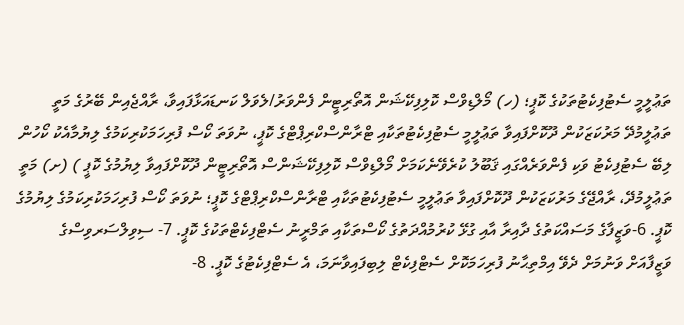ތަޢުލީމީ ސެޓުފިކެޓުތަކުގެ ކޮޕީ؛ (ހ) މޯލްޑިވްސް ކޮލިފިކޭޝަން އޮތޯރިޓީން ފެންވަރު/ލެވަލް ކަނޑައަޅާފައިވާ، ރާއްޖެއިން ބޭރުގެ މަތީ ތަޢުލީމުދޭ މަރުކަޒަކުން ދޫކޮށްފައިވާ ތަޢުލީމީ ސެޓުފިކެޓުތަކާއި ޓްރާންސްކްރިޕްޓްގެ ކޮޕީ، ނުވަތަ ކޯސް ފުރިހަމަކުރިކަމުގެ ލިޔުމާއެކު ކޯހުން ލިބޭ ސެޓުފިކެޓު ވަކި ފެންވަރެއްގައި ޤަބޫލު ކުރެވޭނެކަމަށް މޯލްޑިވްސް ކޮލިފިކޭޝަންސް އޮތޯރިޓީން ދޫކޮށްފައިވާ ލިޔުމުގެ ކޮޕީ ) (ށ) މަތީ ތަޢުލީމުދޭ، ރާއްޖޭގެ މަރުކަޒަކުން ދޫކޮށްފައިވާ ތަޢުލީމީ ސެޓުފިކެޓުތަކާއި ޓްރާންސްކްރިޕްޓްގެ ކޮޕީ؛ ނުވަތަ ކޯސް ފުރިހަމަކުރިކަމުގެ ލިޔުމުގެ ކޮޕީ. 6-ވަޒީފާގެ މަސައްކަތުގެ ދާއިރާ އާއި ގުޅޭ ކުރުމުއްދަތުގެ ކޯސްތަކާއި ތަމްރީނު ސެޓްފިކެޓްތަކުގެ ކޮޕީ. 7- ސިވިލްސަރވިސްގެ ވަޒީފާއަށް ވަނުމަށް ދެވޭ އިމްތިޙާނު ފުރިހަމަކޮށް ސެޓްފިކެޓް ލިބިފައިވާނަމަ، އެ ސެޓްފިކެޓުގެ ކޮޕީ. 8-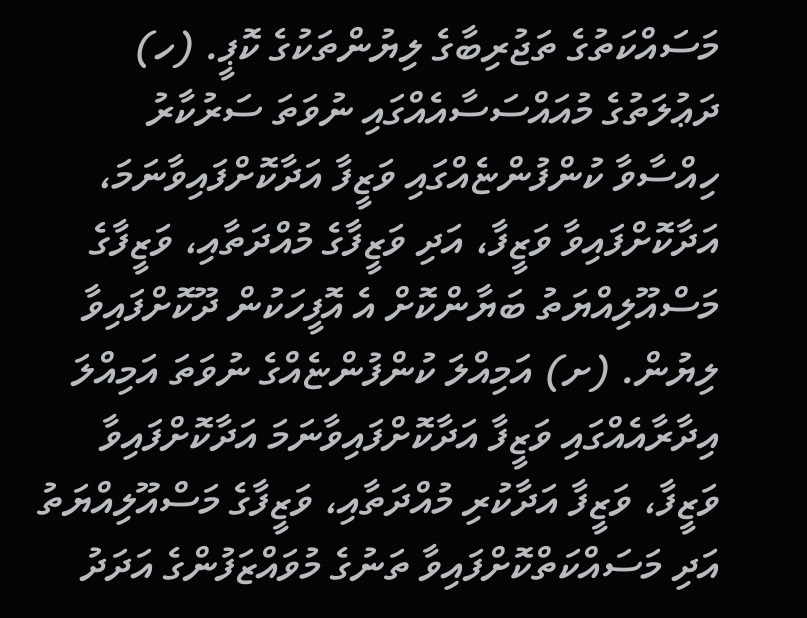މަސައްކަތުގެ ތަޖުރިބާގެ ލިޔުންތަކުގެ ކޮޕީ. (ހ) ދަޢުލަތުގެ މުއައްސަސާއެއްގައި ނުވަތަ ސަރުކާރު ހިއްސާވާ ކުންފުންޏެއްގައި ވަޒީފާ އަދާކޮށްފައިވާނަމަ، އަދާކޮށްފައިވާ ވަޒީފާ، އަދި ވަޒީފާގެ މުއްދަތާއި، ވަޒީފާގެ މަސްއޫލިއްޔަތު ބަޔާންކޮށް އެ އޮފީހަކުން ދޫކޮށްފައިވާ ލިޔުން. (ށ) އަމިއްލަ ކުންފުންޏެއްގެ ނުވަތަ އަމިއްލަ އިދާރާއެއްގައި ވަޒީފާ އަދާކޮށްފައިވާނަމަ އަދާކޮށްފައިވާ ވަޒީފާ، ވަޒީފާ އަދާކުރި މުއްދަތާއި، ވަޒީފާގެ މަސްއޫލިއްޔަތު އަދި މަސައްކަތްކޮށްފައިވާ ތަނުގެ މުވައްޒަފުންގެ އަދަދު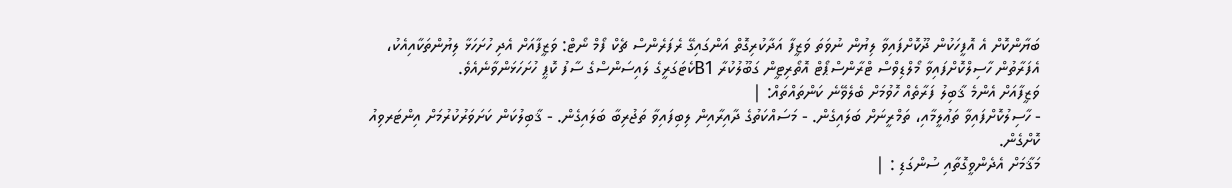ބަޔާންކޮށް އެ އޮފީހަކުން ދޫކޮށްފައިވާ ލިޔުން ނުވަތަ ވަޒީފާ އަދާކުރިގޮތް އަންގައިގޭ ރެފަރެންސް ޗެކް ފޯމް ނޯޓް: ވަޒީފާއަށް އެދި ހުށަހަޅާ ލިޔުންތަކާއިއެކު، އެފަރާތުން ހާސިލްކޮށްފައިވާ މޯލްޑިވްސް ޓްރާންސްޕޯޓް އޮތޯރިޓީން ގަބޫލުކުރާ B1ކެޓަގަރީގެ ލައިސަންސްގެ ސާފު ކޮޕީ ހުށަހަޅަންވާނެއެވެ.
ވަޒީފާއަށް އެންމެ ޤާބިލު ފަރާތެއް ހޮވުމަށް ބެލެވޭނެ ކަންތައްތައް: |
- ހާސިލުކޮށްފައިވާ ތަޢުލީމާއި، ތަމްރީނަށް ބަލައިގެން. - މަސައްކަތުގެ ދާއިރާއިން ލިބިފައިވާ ތަޖުރިބާ ބަލައިގެން. - ޤާބިލުކަން ކަށަވަރުކުރުމަށް އިންޓަރވިއު ކޮށްގެން.
މަޤާމަށް އެދެންވީގޮތާއި ސުންގަޑި : |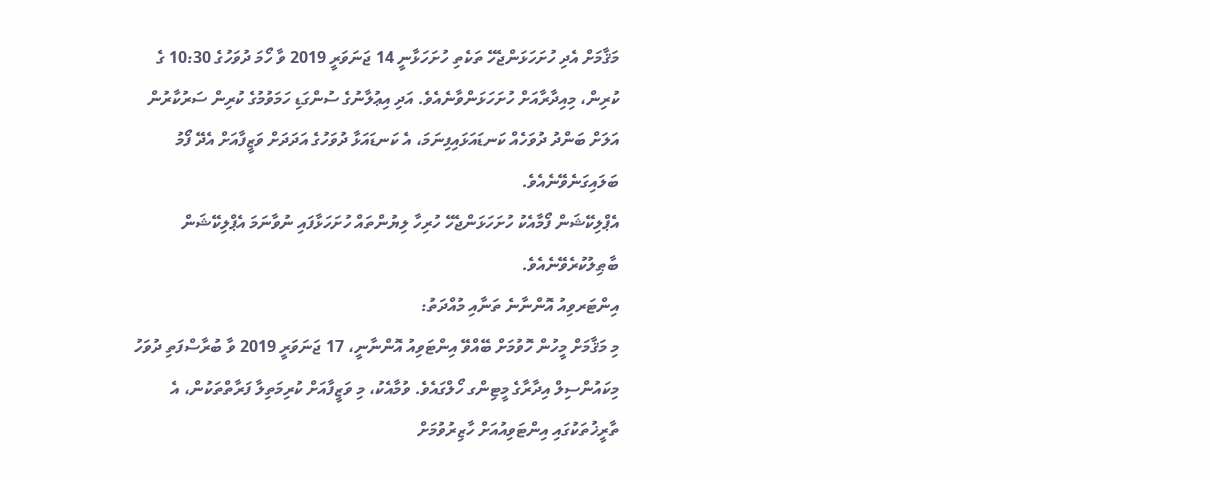މަޤާމަށް އެދި ހުށަހަޅަންޖެހޭ ތަކެތި ހުށަހަޅާނީ 14 ޖަނަވަރީ 2019 ވާ ހޯމަ ދުވަހުގެ 10:30 ގެ ކުރިން، މިއިދާރާއަށް ހުށަހަޅަންވާނެއެވެ. އަދި އިޢުލާނުގެ ސުންގަޑި ހަމަވުމުގެ ކުރިން ސަރުކާރުން އަލަށް ބަންދު ދުވަހެއް ކަނޑައަޅައިފިނަމަ، އެ ކަނޑައަޅާ ދުވަހުގެ އަދަދަށް ވަޒީފާއަށް އެދޭ ފޯމު ބަލައިގަނެވޭނެއެވެ.
އެޕްލިކޭޝަން ފޯމާއެކު ހުށަހަޅަންޖެހޭ ހުރިހާ ލިޔުންތައް ހުށަހަޅާފައި ނުވާނަމަ އެޕްލިކޭޝަން ބާޠިލުކުރެވޭނެއެވެ.
އިންޓަރވިއު އޮންނާނެ ތަނާއި މުއްދަތު:
މި މަޤާމަށް މީހުން ހޮވުމަށް ބޭއްވޭ އިންޓަވިއު އޮންނާނީ، 17 ޖަނަވަރީ 2019 ވާ ބުރާސްފަތި ދުވަހު މިކައުންސިލް އިދާރާގެ މީޓިންގ ހޯލްގައެވެ. ވުމާއެކު، މި ވަޒީފާއަށް ކުރިމަތިލާ ފަރާތްތަކުން، އެ ތާރީޚުތަކުގައި އިންޓަވިއުއަށް ހާޒިރުވުމަށް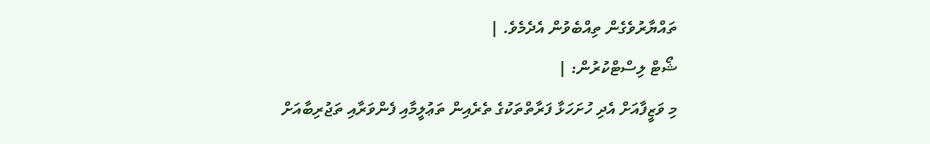ތައްޔާރުވެގެން ތިއްބެވުން އެދެމެވެ. |
ޝޯޓް ލިސްޓްކުރުން: |
މި ވަޒީފާއަށް އެދި ހުށަހަޅާ ފަރާތްތަކުގެ ތެރެއިން ތަޢުލީމާއި ފެންވަރާއި ތަޖުރިބާއަށް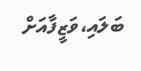ބަލައި،ވަޒީފާއަށް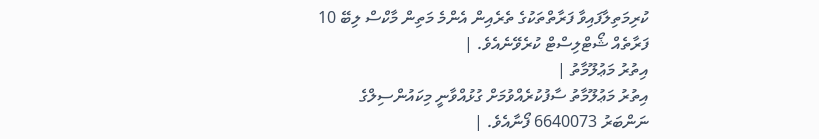ކުރިމަތިލާފައިވާ ފަރާތްތަކުގެ ތެރެއިން އެންމެ މަތިން މާކްސް ލިބޭ 10 ފަރާތެއް ޝޯޓްލިސްޓް ކުރެވޭނެއެވެ. |
އިތުރު މަޢުލޫމާތު |
އިތުރު މަޢުލޫމާތު ސާފުކުރެއްވުމަށް ގުޅުއްވާނީ މިކައުންސިލްގެ ނަންބަރު 6640073 ފޯނާއެވެ. |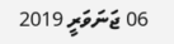06 ޖަނަވަރީ 2019